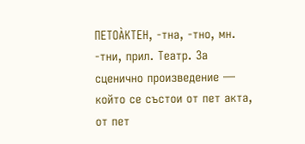ПЕТОА̀КТЕН, -тна, -тно, мн. -тни, прил. Театр. За сценично произведение — който се състои от пет акта, от пет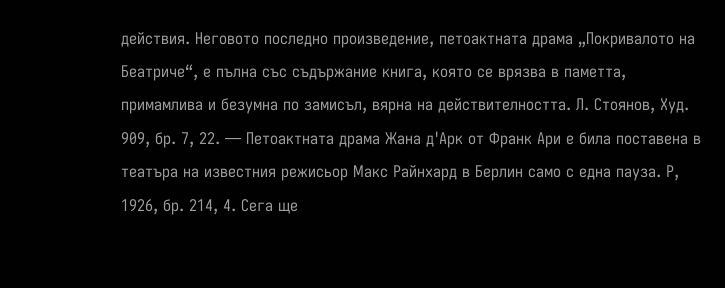действия. Неговото последно произведение, петоактната драма „Покривалото на Беатриче“, е пълна със съдържание книга, която се врязва в паметта, примамлива и безумна по замисъл, вярна на действителността. Л. Стоянов, Худ. 909, бр. 7, 22. — Петоактната драма Жана д'Арк от Франк Ари е била поставена в театъра на известния режисьор Макс Райнхард в Берлин само с една пауза. Р, 1926, бр. 214, 4. Сега ще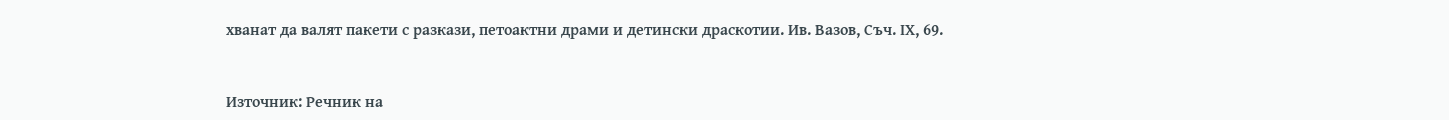хванат да валят пакети с разкази, петоактни драми и детински драскотии. Ив. Вазов, Съч. IХ, 69.


Източник: Речник на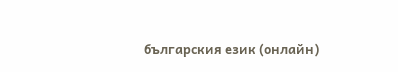българския език (онлайн)